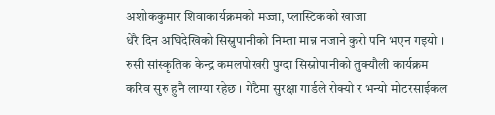अशोककुमार शिवाकार्यक्रमको मज्जा, प्लास्टिकको खाजा
धेरै दिन अघिदेखिको सिस्नुपानीको निम्ता मान्न नजाने कुरो पनि भएन गइयो । रुसी सांस्कृतिक केन्द्र कमलपोखरी पुग्दा सिस्नोपानीको तुक्यौली कार्यक्रम करिव सुरु हुनै लाग्या रहेछ । गेटैमा सुरक्षा गार्डले रोक्यो र भन्यो मोटरसाईकल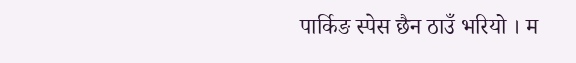पार्किङ स्पेस छैन ठाउँ भरियो । म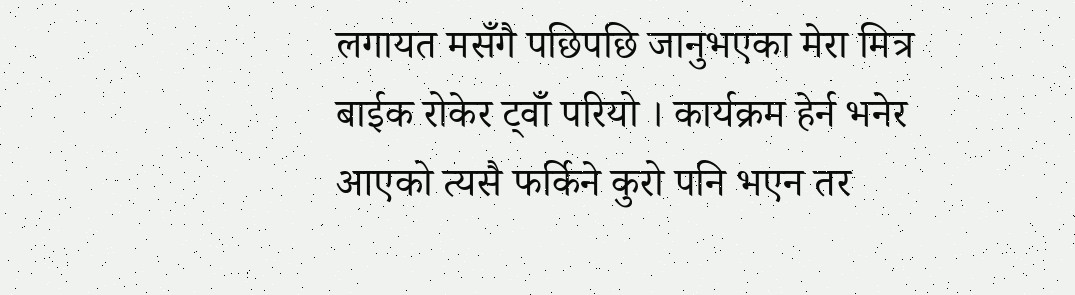लगायत मसँगै पछिपछि जानुभएका मेरा मित्र बाईक रोकेर ट्वाँ परियो । कार्यक्रम हेर्न भनेर आएको त्यसै फर्किने कुरो पनि भएन तर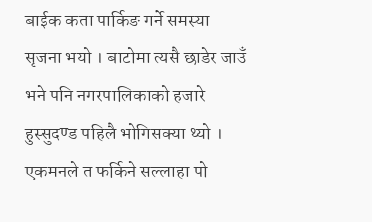बाईक कता पार्किङ गर्ने समस्या सृजना भयो । बाटोमा त्यसै छाडेर जाउँ भने पनि नगरपालिकाको हजारे हुस्सुदण्ड पहिलै भोगिसक्या थ्यो । एकमनले त फर्किने सल्लाहा पो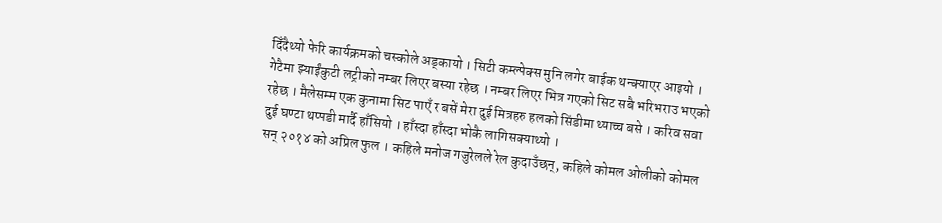दिँदैथ्यो फेरि कार्यक्रमको चस्कोले अड्कायो । सिटी कम्ल्पेक्स मुनि लगेर बाईक थन्क्याएर आइयो । गेटैमा झ्याईंकुटी लट्रीको नम्बर लिएर बस्या रहेछ । नम्बर लिएर भित्र गएको सिट सबै भरिभराउ भएको रहेछ । मैलेसम्म एक कुनामा सिट पाएँ र बसें मेरा दुई मित्रहरु हलको सिंडीमा थ्याच्च बसे । करिव सवा दुई घण्टा थप्पडी मार्दै हाँसियो । हाँस्दा हाँस्दा भोकै लागिसक्याथ्यो ।
सन् २०१४ को अप्रिल फुल । कहिले मनोज गजुरेलले रेल कुदाउँछन्, कहिले कोमल ओलीको कोमल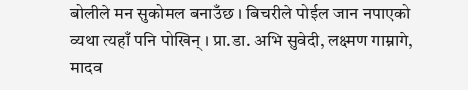बोलीले मन सुकोमल बनाउँछ । बिचरीले पोईल जान नपाएको व्यथा त्यहाँ पनि पोखिन् । प्रा.डा. अभि सुवेदी, लक्ष्मण गाम्नागे, मादव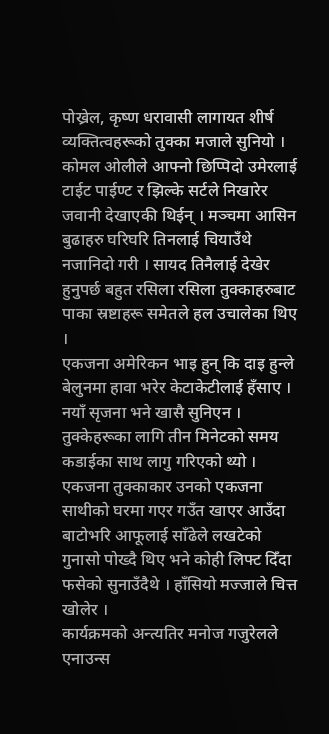पोख्रेल, कृष्ण धरावासी लागायत शीर्ष व्यक्तित्वहरूको तुक्का मजाले सुनियो । कोमल ओलीले आफ्नो छिप्पिदो उमेरलाई टाईट पाईण्ट र झिल्के सर्टले निखारेर जवानी देखाएकी थिईन् । मञ्चमा आसिन बुढाहरु घरिघरि तिनलाई चियाउँथे नजानिदो गरी । सायद तिनैलाई देखेर हुनुपर्छ बहुत रसिला रसिला तुक्काहरुबाट पाका स्रष्टाहरू समेतले हल उचालेका थिए ।
एकजना अमेरिकन भाइ हुन् कि दाइ हुन्ले बेलुनमा हावा भरेर केटाकेटीलाई हँसाए । नयाँ सृजना भने खासै सुनिएन । तुक्केहरूका लागि तीन मिनेटको समय कडाईका साथ लागु गरिएको थ्यो । एकजना तुक्काकार उनको एकजना साथीको घरमा गएर गउँत खाएर आउँदा बाटोभरि आफूलाई साँढेले लखटेको गुनासो पोख्दै थिए भने कोही लिफ्ट दिँदा फसेको सुनाउँदैथे । हाँसियो मज्जाले चित्त खोलेर ।
कार्यक्रमको अन्त्यतिर मनोज गजुरेलले एनाउन्स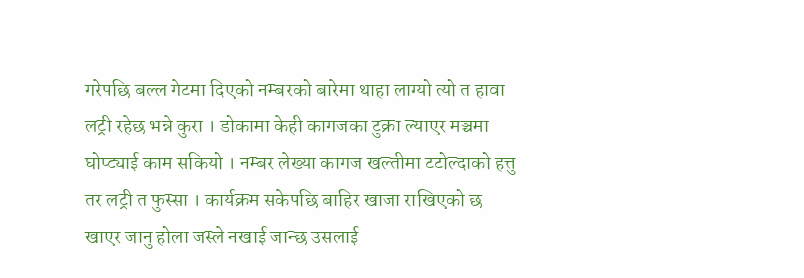गरेपछि बल्ल गेटमा दिएको नम्बरको बारेमा थाहा लाग्यो त्यो त हावा लट्री रहेछ भन्ने कुरा । डोकामा केही कागजका टुक्रा ल्याएर मञ्चमा घोप्ट्याई काम सकियो । नम्बर लेख्या कागज खल्तीमा टटोल्दाको हत्तु तर लट्री त फुस्सा । कार्यक्रम सकेपछि बाहिर खाजा राखिएको छ खाएर जानु होला जस्ले नखाई जान्छ उसलाई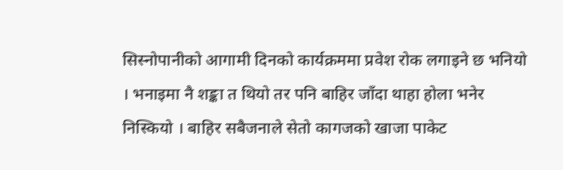सिस्नोपानीको आगामी दिनको कार्यक्रममा प्रवेश रोक लगाइने छ भनियो । भनाइमा नै शङ्का त थियो तर पनि बाहिर जाँदा थाहा होला भनेर निस्कियो । बाहिर सबैजनाले सेतो कागजको खाजा पाकेट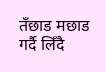तँछाड मछाड गर्दै लिँदै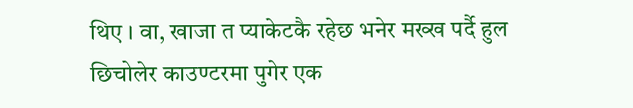थिए । वा, खाजा त प्याकेटकै रहेछ भनेर मख्ख पर्दै हुल छिचोलेर काउण्टरमा पुगेर एक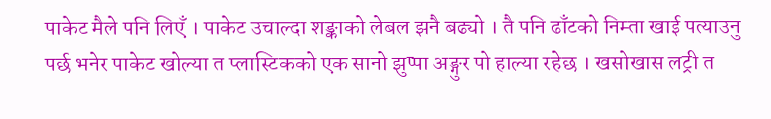पाकेट मैले पनि लिएँ । पाकेट उचाल्दा शङ्काको लेबल झनै बढ्यो । तै पनि ढाँटको निम्ता खाई पत्याउनु पर्छ भनेर पाकेट खोल्या त प्लास्टिकको एक सानो झुप्पा अङ्गुर पो हाल्या रहेछ । खसोखास लट्री त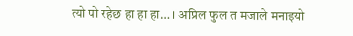त्यो पो रहेछ हा हा हा… । अप्रिल फुल त मजाले मनाइयो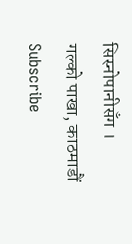सिस्नोपानीसँग ।
गल्को पाखा, काठमाडौं
Subscribe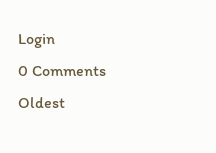Login
0 Comments
Oldest